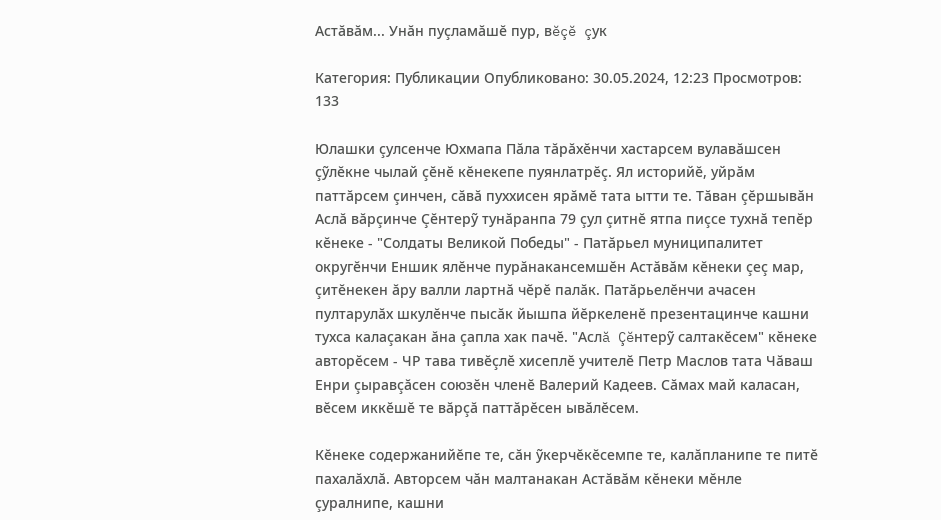Астăвăм... Унăн пуçламăшĕ пур, вĕçĕ çук

Категория: Публикации Опубликовано: 30.05.2024, 12:23 Просмотров: 133

Юлашки çулсенче Юхмапа Пăла тăрăхĕнчи хастарсем вулавăшсен çỹлĕкне чылай çĕнĕ кĕнекепе пуянлатрĕç. Ял историйĕ, уйрăм паттăрсем çинчен, сăвă пуххисен ярăмĕ тата ытти те. Тăван çĕршывăн Аслă вăрçинче Çĕнтерỹ тунăранпа 79 çул çитнĕ ятпа пиçсе тухнă тепĕр кĕнеке - "Солдаты Великой Победы" - Патăрьел муниципалитет округĕнчи Еншик ялĕнче пурăнакансемшĕн Астăвăм кĕнеки çеç мар, çитĕнекен ăру валли лартнă чĕрĕ палăк. Патăрьелĕнчи ачасен пултарулăх шкулĕнче пысăк йышпа йĕркеленĕ презентацинче кашни тухса калаçакан ăна çапла хак пачĕ. "Аслă Çĕнтерỹ салтакĕсем" кĕнеке авторĕсем - ЧР тава тивĕçлĕ хисеплĕ учителĕ Петр Маслов тата Чăваш Енри çыравçăсен союзĕн членĕ Валерий Кадеев. Сăмах май каласан, вĕсем иккĕшĕ те вăрçă паттăрĕсен ывăлĕсем.

Кĕнеке содержанийĕпе те, сăн ỹкерчĕкĕсемпе те, калăпланипе те питĕ пахалăхлă. Авторсем чăн малтанакан Астăвăм кĕнеки мĕнле çуралнипе, кашни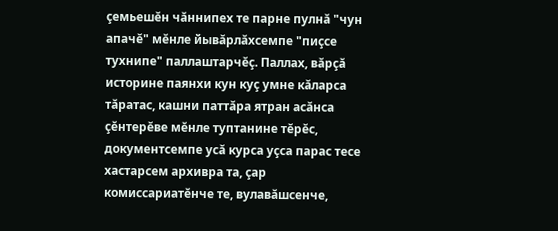çемьешĕн чăннипех те парне пулнă "чун апачĕ" мĕнле йывăрлăхсемпе "пиçсе тухнипе" паллаштарчĕç. Паллах, вăрçă историне паянхи кун куç умне кăларса тăратас, кашни паттăра ятран асăнса çĕнтерĕве мĕнле туптанине тĕрĕс, документсемпе усă курса уçса парас тесе хастарсем архивра та, çар комиссариатĕнче те, вулавăшсенче,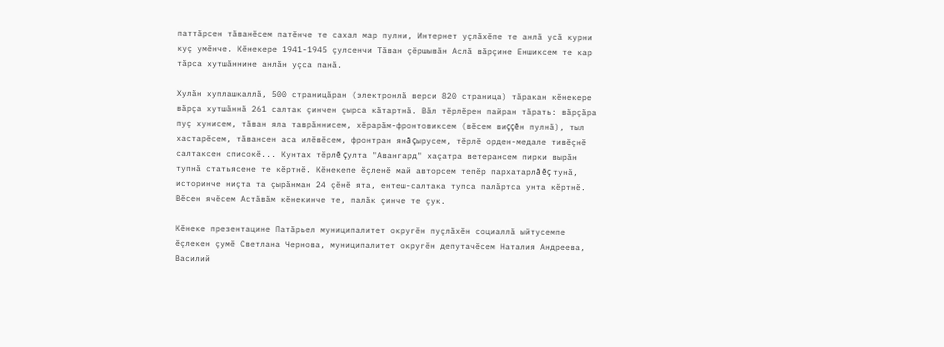паттăрсен тăванĕсем патĕнче те сахал мар пулни, Интернет уçлăхĕпе те анлă усă курни куç умĕнче. Кĕнекере 1941-1945 çулсенчи Тăван çĕршывăн Аслă вăрçине Еншиксем те кар тăрса хутшăннине анлăн уçса панă.

Хулăн хуплашкаллă, 500 страницăран (электронлă верси 820 страница) тăракан кĕнекере вăрçа хутшăннă 261 салтак çинчен çырса кăтартнă. Вăл тĕрлĕрен пайран тăрать: вăрçăра пуç хунисем, тăван яла таврăннисем, хĕрарăм-фронтовиксем (вĕсем виççĕн пулнă), тыл хастарĕсем, тăвансен аса илĕвĕсем, фронтран янă çырусем, тĕрлĕ орден-медале тивĕçнĕ салтаксен списокĕ... Кунтах тĕрлĕ çулта "Авангард" хаçатра ветерансем пирки вырăн тупнă статьясене те кĕртнĕ. Кĕнекепе ĕçленĕ май авторсем тепĕр пархатарлă ĕç тунă, историнче ниçта та çырăнман 24 çĕнĕ ята, ентеш-салтака тупса палăртса унта кĕртнĕ. Вĕсен ячĕсем Астăвăм кĕнекинче те, палăк çинче те çук.

Кĕнеке презентацине Патăрьел муниципалитет округĕн пуçлăхĕн социаллă ыйтусемпе ĕçлекен çумĕ Светлана Чернова, муниципалитет округĕн депутачĕсем Наталия Андреева, Василий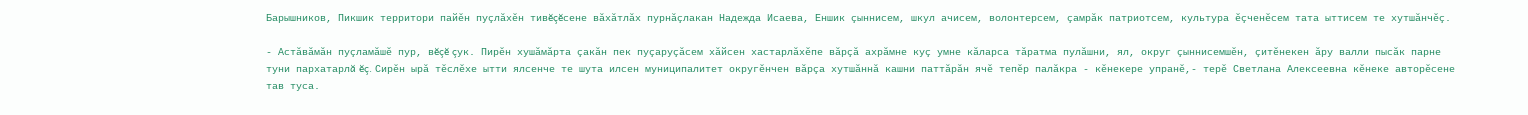Барышников, Пикшик территори пайĕн пуçлăхĕн тивĕçĕсене вăхăтлăх пурнăçлакан Надежда Исаева, Еншик çыннисем, шкул ачисем, волонтерсем, çамрăк патриотсем, культура ĕçченĕсем тата ыттисем те хутшăнчĕç.

- Астăвăмăн пуçламăшĕ пур, вĕçĕ çук. Пирĕн хушăмăрта çакăн пек пуçаруçăсем хăйсен хастарлăхĕпе вăрçă ахрăмне куç умне кăларса тăратма пулăшни, ял, округ çыннисемшĕн, çитĕнекен ăру валли пысăк парне туни пархатарлă ĕç. Сирĕн ырă тĕслĕхе ытти ялсенче те шута илсен муниципалитет округĕнчен вăрçа хутшăннă кашни паттăрăн ячĕ тепĕр палăкра - кĕнекере упранĕ,- терĕ Светлана Алексеевна кĕнеке авторĕсене тав туса.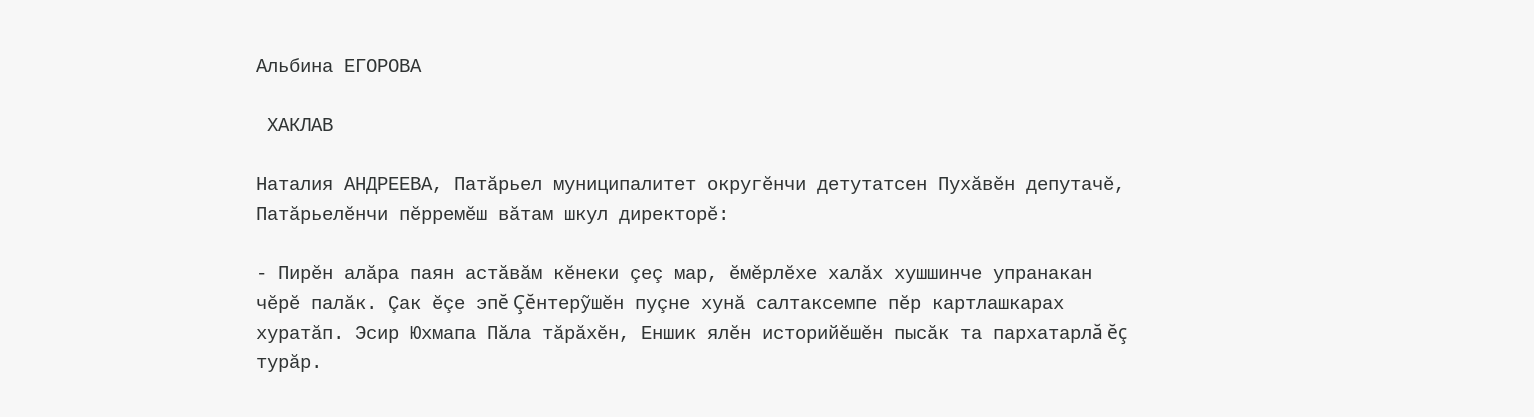Альбина ЕГОРОВА

 ХАКЛАВ

Наталия АНДРЕЕВА, Патăрьел муниципалитет округĕнчи детутатсен Пухăвĕн депутачĕ, Патăрьелĕнчи пĕрремĕш вăтам шкул директорĕ:

- Пирĕн алăра паян астăвăм кĕнеки çеç мар, ĕмĕрлĕхе халăх хушшинче упранакан чĕрĕ палăк. Çак ĕçе эпĕ Çĕнтерỹшĕн пуçне хунă салтаксемпе пĕр картлашкарах хуратăп. Эсир Юхмапа Пăла тăрăхĕн, Еншик ялĕн историйĕшĕн пысăк та пархатарлă ĕç турăр.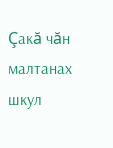Çакă чăн малтанах шкул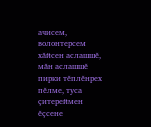ачисем, волонтерсем хăйсен аслашшĕ, мăн аслашшĕ пирки тĕплĕнрех пĕлме, туса çитереймен ĕçсене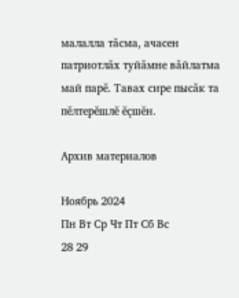малалла тăсма, ачасен патриотлăх туйăмне вăйлатма май парĕ. Тавах сире пысăк та пĕлтерĕшлĕ ĕçшĕн.

Архив материалов

Ноябрь 2024
Пн Вт Ср Чт Пт Сб Вс
28 29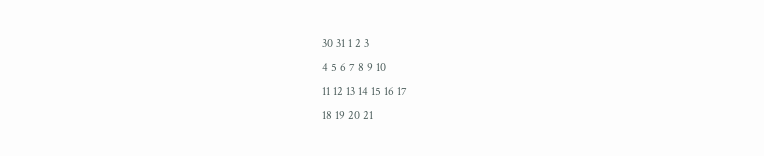30 31 1 2 3
4 5 6 7 8 9 10
11 12 13 14 15 16 17
18 19 20 21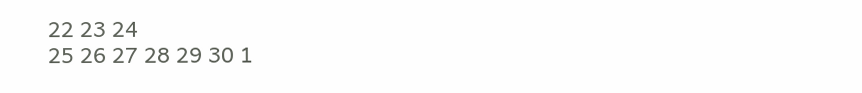22 23 24
25 26 27 28 29 30 1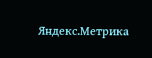Яндекс.Метрика